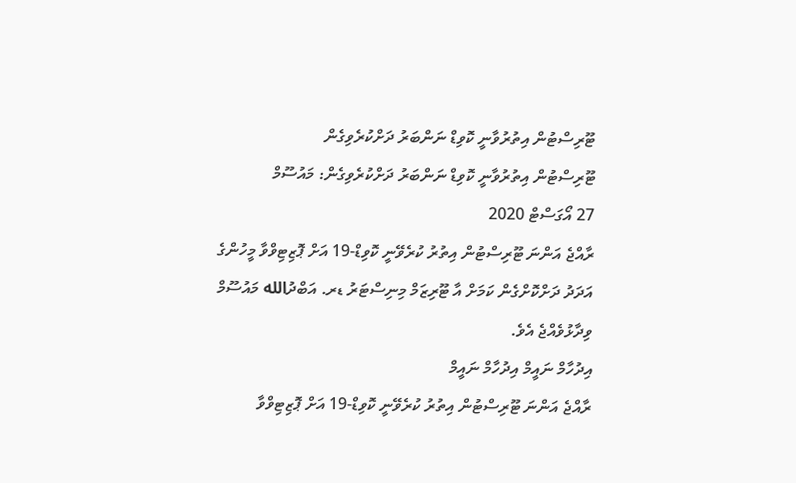ޓޫރިސްޓުން އިތުރުވާނީ ކޮވިޑް ނަންބަރު ދަށްކުރެވިގެން
ޓޫރިސްޓުން އިތުރުވާނީ ކޮވިޑް ނަންބަރު ދަށްކުރެވިގެން: މައުސޫމް
27 އޯގަސްޓް 2020
ރާއްޖެ އަންނަ ޓޫރިސްޓުން އިތުރު ކުރެވޭނީ ކޮވިޑް-19 އަށް ޕޮޒިޓިވްވާ މީހުންގެ އަދަދު ދަށްކޮށްގެން ކަމަށް އާ ޓޫރިޒަމް މިނިސްޓަރު ޑރ. އަބްދުالله މައުސޫމް ވިދާޅުވެއްޖެ އެވެ.
އިދުހާމް ނައީމް އިދުހާމް ނައީމް
ރާއްޖެ އަންނަ ޓޫރިސްޓުން އިތުރު ކުރެވޭނީ ކޮވިޑް-19 އަށް ޕޮޒިޓިވްވާ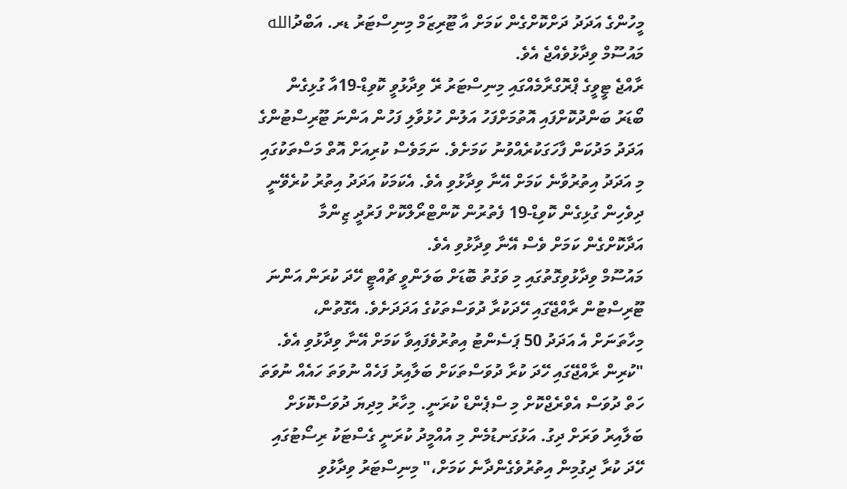މީހުންގެ އަދަދު ދަށްކޮށްގެން ކަމަށް އާ ޓޫރިޒަމް މިނިސްޓަރު ޑރ. އަބްދުالله މައުސޫމް ވިދާޅުވެއްޖެ އެވެ.
ރާއްޖެ ޓީވީގެ ޕްރޮގްރާމެއްގައި މިނިސްޓަރު ރޭ ވިދާޅުވީ ކޮވިޑް-19އާ ގުޅިގެން ބޯޑަރު ބަންދުކޮށްފައި އޮތުމަށްފަހު އަލުން ހުޅުވާލި ފަހުން އަންނަ ޓޫރިސްޓުންގެ އަދަދު މަދުކަން ފާހަގަކުރެއްވުނު ކަމަށެވެ. ނަމަވެސް ކުރިއަށް އޮތް މަސްތަކުގައި މި އަދަދު އިތުރުވާނެ ކަމަށް އޭނާ ވިދާޅުވި އެވެ. އެކަމަކު އަދަދު އިތުރު ކުރެވޭނީ ދިވެހިން ގުޅިގެން ކޮވިޑް-19 ފެތުރުން ކޮންޓްރޯލްކޮށް ފަރުދީ ޒިންމާ އަދާކޮށްގެން ކަމަށް ވެސް އޭނާ ވިދާޅުވި އެވެ.
މައުސޫމް ވިދާޅުވިގޮތުގައި މި ވަގުތު ބޮޑަށް ބަލަންވީ ޗުއްޓީ ހޭދަ ކުރަން އަންނަ ޓޫރިސްޓުން ރާއްޖޭގައި ހޭދަކުރާ ދުވަސްތަކުގެ އަދަދަށެވެ. އެގޮތުން، މިހާތަނަށް އެ އަދަދު 50 ޕަސެންޓު އިތުރުވެފައިވާ ކަމަށް އޭނާ ވިދާޅުވި އެވެ.
"ކުރިން ރާއްޖޭގައި ހޭދަ ކުރާ ދުވަސްތަކަށް ބަލާއިރު ފަހެއް ނުވަތަ ހައެއް ނުވަތަ ހަތް ދުވަސް އެވްރެޖްކޮށް މި ސްޕެންޑް ކުރަނީ. މިހާރު މިދިޔަ ދުވަސްކޮޅަށް ބަލާއިރު ވަރަށް ދިގު. އަޅުގަނޑުމެން މި އުއްމީދު ކުރަނީ ގެސްޓަކު ރިސޯޓުގައި ހޭދަ ކުރާ ދިގުމިން އިތުރުވެގެންދާނެ ކަމަށް،" މިނިސްޓަރު ވިދާޅުވި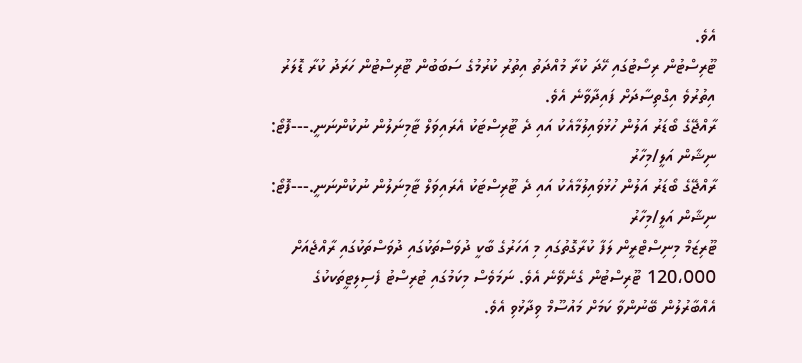އެވެ.
ޓޫރިސްޓުން ރިސޯޓުގައި ހޭދަ ކުރާ މުއްދަތު އިތުރު ކުރުމުގެ ސަބަބުން ޓޫރިސްޓުން ހަރަދު ކުރާ ޑޮލަރު އިތުރުވެ އިގްތިސާދަށް ފައިދާވާނެ އެވެ.
ރާއްޖޭގެ ބޯޑަރު އަލުން ހުޅުވައިލުމާއެކު އައި ދެ ޓޫރިސްޓަކު އެރައިވަލް ޓާމިނަލުން ނުކުންނަނީ.---ފޮޓޯ: ނިޝާން އަލީ/މިހާރު
ރާއްޖޭގެ ބޯޑަރު އަލުން ހުޅުވައިލުމާއެކު އައި ދެ ޓޫރިސްޓަކު އެރައިވަލް ޓާމިނަލުން ނުކުންނަނީ.---ފޮޓޯ: ނިޝާން އަލީ/މިހާރު
ޓޫރިޒަމް މިނިސްޓްރީން ލަފާ ކުރާގޮތުގައި މި އަހަރުގެ ބާކީ ދުވަސްތަކުގައި ދުވަސްތަކުގައި ރާއްޖެއަށް 120،000 ޓޫރިސްޓުން ގެނެވޭނެ އެވެ. ނަމަވެސް މިކަމުގައި ޓުރިސްޓު ފެސިލިޓީތަކކުގެ އެއްބާރުލުން ބޭނުންވާ ކަމަށް މައުސޫމް ވިދާޅުވި އެވެ.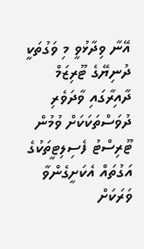އޭނާ ވިދާޅުވީ މި ވަގުތަކީ ދުނިޔޭގެ ޓޫރިޒަމް ދާއިރާގައި ވާދަވެރި ދުވަސްތަކަކަށް ވުމުން ޓޫރިސްޓު ފެސިލިޓީތަކުގެ އަގުތައް އެކަށީގެންވާ ވަރަކަށް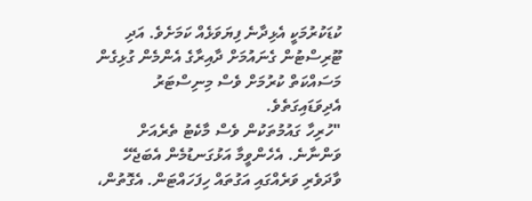ކުޑަކުރުމަކީ އެޅިދާނެ ފިޔަވަޅެއް ކަމަށެވެ. އަދި ޓޫރިސްޓުން ގެނައުމަށް ދާއިރާގެ އެންމެން ގުޅިގެން މަސައްކަތް ކުރުމަށް ވެސް މިނިސްޓަރު އެދިވަޑައިގަތެވެ.
"ހުރިހާ ގައުމުތަކުން ވެސް މާކެޓު ތެރެއަށް ވަންނާނެ. އެހެންވީމާ އަޅުގަނޑުމެން އެބަޖެހޭ ވާދަވެރި ވަރެއްގައި އަގުތައް ހިފަހައްޓަން. އެގޮތުން،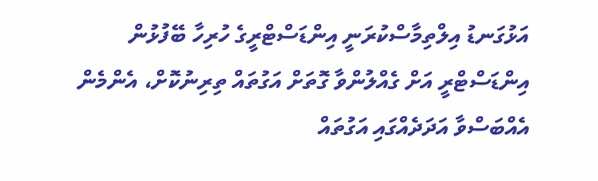އަޅުގަނޑު އިލްތިމާސްކުރަނީ އިންޑަސްޓްރީގެ ހުރިހާ ބޭފުޅުން އިންޑަސްޓްރީ އަށް ގެއްލުންވާ ގޮތަށް އަގުތައް ތިރިނުކޮށް، އެންމެން އެއްބަސްވާ އަދަދެއްގައި އަގުތައް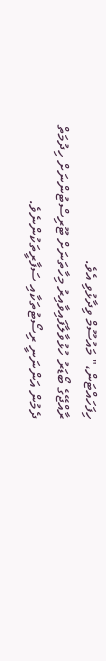ހިފަހައްޓަން،" މައުސޫމް ވިދާޅުވި އެވެ.
ރާއްޖޭގެ ބޯޑަރު ހުޅުވާލާފައިވާއިރު މިހާތަނަށް ޓޫރިސްޓުންނަށް ހިދުމަތް ދެމުން އަންނަނީ ރިސޯޓުތަކާއި ސަފާރީތަކުންނެވެ.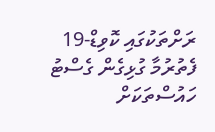ރަށްތަކުގައި ކޮވިޑް-19 ފެތުރުމާ ގުޅިގެން ގެސްޓު ހައުސްތަކަށް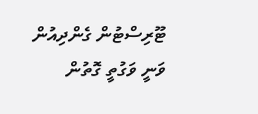ޓޫރިސްޓުން ގެންދިއުން ވަނީ ވަގުތީ ގޮތުން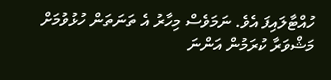ހުއްޓާލައިފަ އެވެ. ނަމަވެސް މިހާރު އެ ތަނަތަން ހުޅުވުމަށް މަޝްވަރާ ކުރަމުން އަންނަ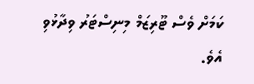ކަމަށް ވެސް ޓޫރިޒަމް މިނިސްޓަރު ވިދާޅުވި އެވެ.